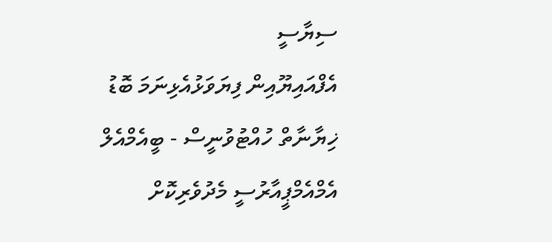ސިޔާސީ
އެފްއައިޔޫއިން ފިޔަވަޅުއެޅިނަމަ ބޮޑު ޚިޔާނާތް ހުއްޓުވުނީސް - ބީއެމްއެލް
އެމްއެމްޕީއާރުސީ މެދުވެރިކޮށް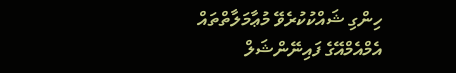ހިންގި ޝައްކުކުރެވޭ މުޢާމަލާތްތައް އެމްއެމްއޭގެ ފައިނޭންޝަލް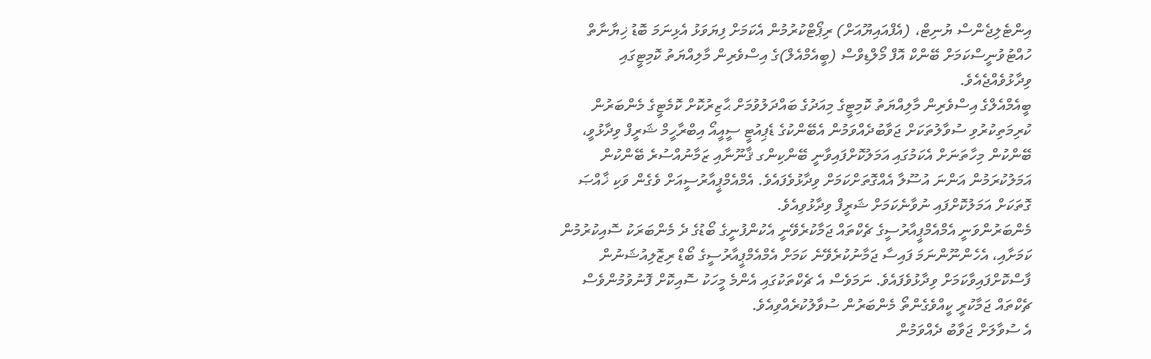އިންޓެލިޖެންސް ޔުނިޓް، (އެފްއައިޔޫއަށް) ރިޕޯޓްކުރުމުން އެކަމަށް ފިޔަވަޅު އެޅިނަމަ ބޮޑު ޚިޔާނާތް ހުއްޓުވުނީސްކަމަށް ބޭންކް އޮފް މޯލްޑިވްސް (ބީއެމްއެލް)ގެ އިސްވެރިން މާލިއްޔަތު ކޮމިޓީގައި ވިދާޅުވެއްޖެއެވެ.
ބީއެމްއެލްގެ އިސްވެރިން މާލިއްޔަތު ކޮމިޓީގެ މިއަދުގެ ބައްދަލުވުމަށް ޙާޒިރުކޮށް ކޮމެޓީގެ މެންބަރުން ކުރިމަތިކުރުވި ސުވާލުތަކަށް ޖަވާބުދެއްވަމުން އެބޭންކުގެ ޑެޕިއުޓީ ސީއީއޯ އިބްރާހީމް ޝަރީފް ވިދާޅުވީ، ބޭންކުން މިހާތަނަށް އެކަމުގައި އަމަލުކޮށްފައިވާނީ ބޭންކިންގ ޤާނޫނާއި ޒަމާނުއްސުރެ ބޭންކުން އަމަލުކުރަމުން އަންނަ އުސޫލާ އެއްގޮތަށްކަމަށް ވިދާޅުވެފައެވެ. އެމްއެމްޕީއާރުސީއަށް ވެގެން ވަކި ޚާއްޞަ ގޮތަކަށް އަމަލުކޮށްފައި ނުވާނެކަމަށް ޝަރީފް ވިދާޅުވިއެވެ.
މެންބަރުންވަނީ އެމްއެމްޕީއާރުސީގެ ޗެކްތައް ޖަމާކުރެވޭނީ އެކުންފުނީގެ ބޯޑުގެ ދެ މެންބަރަކު ސޮއިކުރުމުން ކަމަށާއި، އެހެންނޫންނަމަ ފައިސާ ޖަމާނުކުރެވޭނެ ކަމަށް އެމްއެމްޕީއާރުސީގެ ބޯޑް ރިޒޮލިއުޝަނުން ފާސްކޮށްފައިވާކަމަށް ވިދާޅުވެފައެވެ. ނަމަވެސް އެ ޗެކްތަކުގައި އެންމެ މީހަކު ސޮއިކޮށް ފޮނުވުމުންވެސް ޗެކްތައް ޖަމާކުރީ ކީއްވެގެންތޯ މެންބަރުން ސުވާލުކުރެއްވިއެވެ.
އެ ސުވާލަށް ޖަވާބު ދެއްވަމުން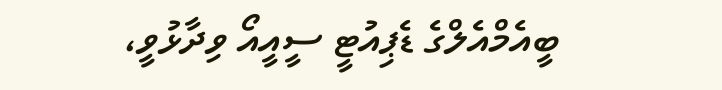ބީއެމްއެލްގެ ޑެޕިއުޓީ ސީއީއޯ ވިދާޅުވީ،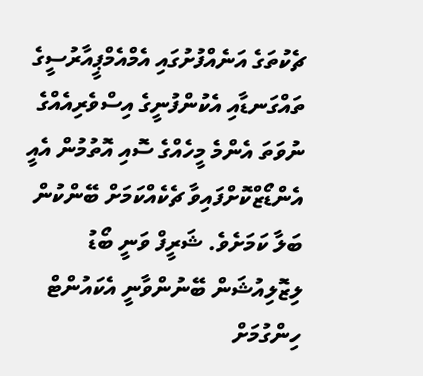ޗެކުތަގެ އަނެއްފުށުގައި އެމްއެމްޕީއާރުސީގެ ތައްގަނޑާއި އެކުންފުނީގެ އިސްވެރިއެއްގެ ނުވަތަ އެންމެ މީހެއްގެ ސޮއި އޮތުމުން އެއީ އެންޑޯޒްކޮށްފައިވާ ޗެކެއްކަމަށް ބޭންކުން ބަލާ ކަމަށެވެ. ޝަރީފް ވަނީ ބޯޑު ލިޒޮލިއުޝަން ބޭނުންވާނީ އެކައުންޓް ހިންގުމަށް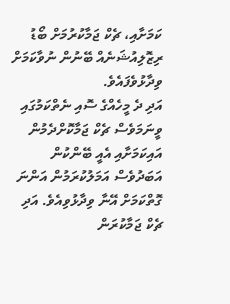ކަމަށާއި، ޗެކް ޖަމާކުރުމަށް ބޯޑު ރިޒޮލިއުޝަނެއް ބޭނުން ނުވާކަމަށް ވިދާޅުވެފައެވެ.
އަދި ދެ މީހެއްގެ ސޮއި ނެތްކަމުގައި ވީނަމަވެސް ޗެކް ޖަމާކޮށްދެމުން އައިކަމަށާއި އެއީ ބޭންކުން އަބަދުވެސް އަމަލުކުރަމުން އަންނަ ގޮތްކަމަށް އޭނާ ވިދާޅުވިއެވެ. އަދި ޗެކް ޖަމާކުރަން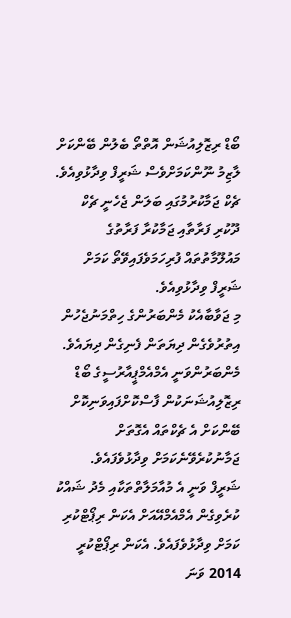ބޯޑް ރިޒޮލިއުޝަން އޮތްތޯ ބެލުން ބޭންކަށް ލާޒިމު ނޫންކަމަށްވެސް ޝަރީފް ވިދާޅުވިއެވެ. ޗެކް ޖަމާކުރުމުގައި ބަލަން ޖެހެނީ ޗެކް ދޫކުރި ފަރާތާއި ޖަމާކުރާ ފަރާތުގެ މައުލޫމާތުތައް ފުރިހަމަވެފައިވޭތޯ ކަމަށް ޝަރީފް ވިދާޅުވިއެވެ.
މި ޖަވާބާއެކު މެންބަރުންގެ ހިތްމަނުޖެހުން އިތުރުވެގެން ދިޔަތަން ފެނިގެން ދިޔައެވެ. މެންބަރުންވަނީ އެމްއެމްޕީއާރުސީގެ ބޯޑް ރިޒޮލިއުޝަނަކުން ފާސްކޮށްފައިވަނިކޮށް ބޭންކަށް އެ ޗެކްތައް އެގޮތަށް ޖަމާނުކުރެވޭނެކަމަށް ވިދާޅުވެފައެވެ.
ޝަރީފް ވަނީ އެ މުއާމަލާތްތަކާއި މެދު ޝައްކު ކުރެވިގެން އެމްއެމްއޭއަށް އެކަން ރިޕޯޓްކުރި ކަމަށް ވިދާޅުވެފައެވެ. އެކަން ރިޕޯޓްކުރީ 2014 ވަނަ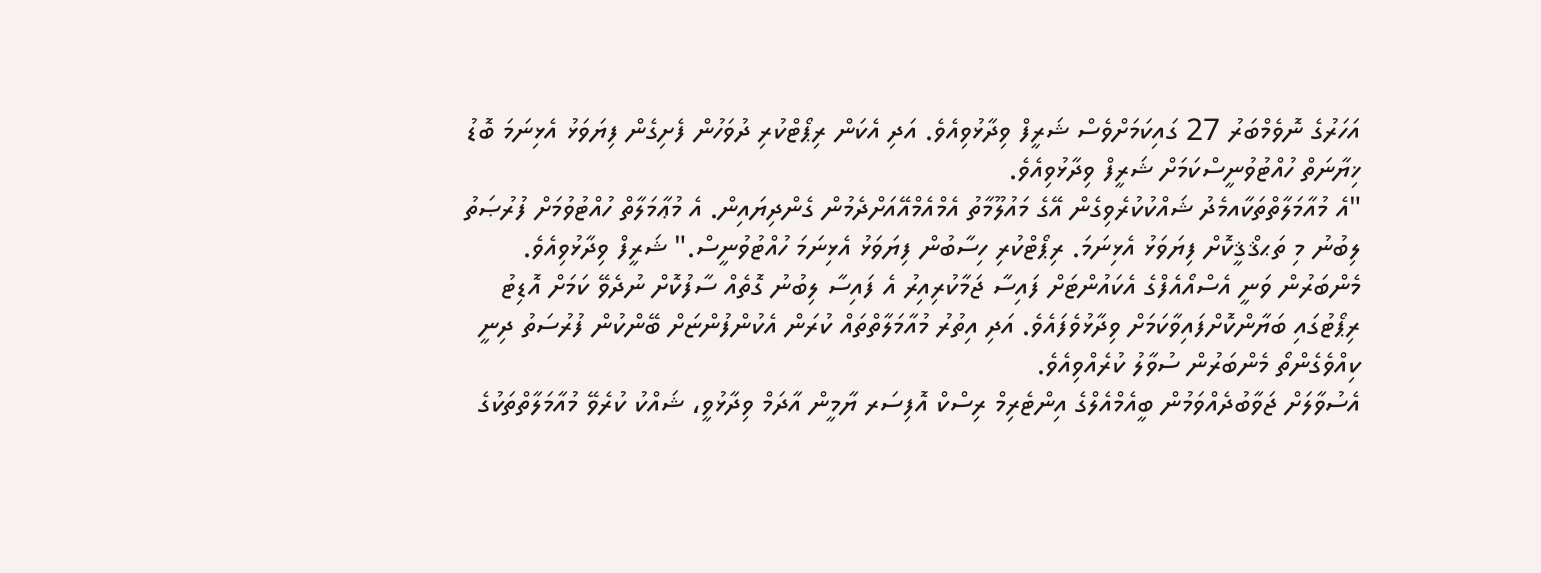އަހަރުގެ ނޮވެމްބަރު 27 ގައިކަމަށްވެސް ޝަރީފް ވިދާޅުވިއެވެ. އަދި އެކަން ރިޕޯޓްކުރި ދުވަހުން ފެށިގެން ފިޔަވަޅު އެޅިނަމަ ބޮޑު ޚިޔާނަތް ހުއްޓުވުނީސްކަމަށް ޝަރީފް ވިދާޅުވިއެވެ.
"އެ މުއާމަލާތްތަކާއމެދު ޝައްކުކުރެވިގެން އޭގެ މައުލޫމާތު އެމްއެމްއޭއަށްދެމުން ގެންދިޔައިން. އެ މުޢާމަލާތް ހުއްޓުވުމަށް ފުރުޞަތު ލިބުނު މި ތަޙޤްޤީކޮށް ފިޔަވަޅު އެޅިނަމަ. ރިޕޯޓްކުރި ހިސާބުން ފިޔަވަޅު އެޅިނަމަ ހުއްޓުވުނީސް." ޝަރީފް ވިދާޅުވިއެވެ.
މެންބަރުން ވަނީ އެސްއޯއެފްގެ އެކައުންޓަށް ފައިސާ ޖަމާކުރިއިރު އެ ފައިސާ ލިބުނު ގޮތެއް ސާފުކޮށް ނުދެވޭ ކަމަށް އޮޑިޓު ރިޕޯޓުގައި ބަޔާންކޮށްފައިވާކަމަށް ވިދާޅުވެފައެވެ. އަދި އިތުރު މުއާމަލާތްތައް ކުރަން އެކުންފުންޏަށް ބޭންކުން ފުރުސަތު ދިނީ ކިއްވެގެންތޯ މެންބަރުން ސުވާލު ކުރެއްވިއެވެ.
އެސުވާލަށް ޖަވާބުދެއްވަމުން ބީއެމްއެލްގެ އިންޓެރިމް ރިސްކް އޮފިސަރ ޔާމީން އާދަމް ވިދާޅުވީ، ޝައްކު ކުރެވޭ މުއާމަލާތްތަކުގެ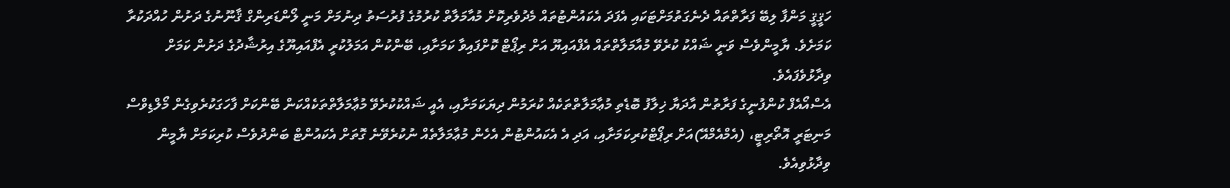ހަޤީޤީ މަންފާ ލިބޭ ފަރާތްތައް ދެނެގަތުމަށްޓަކައި އެފަދަ އެކައުންޓުތައް މެދުވެރިކޮށް މުއާމަލާތް ކުރުމުގެ ފުރުސަތު ދިނުމަށް މަނީ ލޯންޑަރިންގް ޤާނޫނުގެ ދަށުން ހުއްދަކުރާ ކަމަށެވެ. ޔާމީންވެސް ވަނީ ޝައްކު ކުރެވޭ މުއާމަލާތްތައް އެފްއައިޔޫ އަށް ރިޕޯޓް ކޮށްފައިވާ ކަމަށާއި، ބޭންކުން އަމަލުކުރީ އެފްއައިޔޫގެ އިރުޝާދުގެ ދަށުން ކަމަށް ވިދާޅުވެފައެވެ.
އެސްއޯއެފް ކުންފުނީގެ ފަރާތުން އާދަޔާ ޚިލާފު ބޮޑެތި މުޢާމަލާތްތަކެއް ކުރަމުން ދިޔަކަމަށާއި، އެއީ ޝައްކުކުރެވޭ މުޢާމަލާތްތަކެއްކަން ބޭންކަށް ފާހަގަކުރެވިގެން މޯލްޑިވްސް މަނިޓަރީ އޮތޯރިޓީ، (އެމްއެމްއޭ)އަށް ރިޕޯޓްކުރިކަމަށާއި، އަދި އެ އެކައުންޓުން އެހެން މުޢާމަލާތެއް ނުކުރެވޭނެ ގޮތަށް އެކައުންޓް ބަންދުވެސް ކުރިކަމަށް ޔާމީން ވިދާޅުވިއެވެ.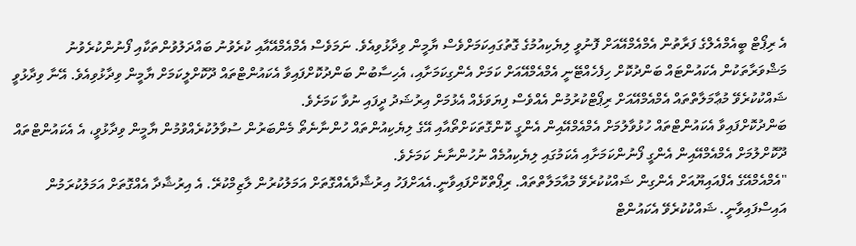އެ ރިޕޯޓް ބީއެމްއެލްގެ ފަރާތުން އެމްއެމްއޭއަށް ފޮނުވީ ލިޔެކިއުމުގެ ގޮތުގައިކަމަށްވެސް ޔާމީން ވިދާޅުވިއެވެ. ނަމަވެސް އެމްއެމްއޭއާއި ކުރެވުނު ބައްދަލުވުންތަކާއި ފޯނުންކުރެވުނު މަޝްވަރާތަކުން އެކައުންޓައް ބަންދުކޮށް ހިފެހެއްޓޭނީ އެމްއެމްއޭއަށް ކަމަށް އެންގިކަމަށާއި، އެހިސާބުން ބަންދުކޮށްފައިވާ އެކައުންޓްތައް ދޫކޮށްލީކަމަށް ޔާމީން ވިދާޅުވިއެވެ. އޭނާ ވިދާޅުވީ ޝައްކުކުރެވޭ މުޢާމަލާތްތައް އެމްއެމްއޭއަށް ރިޕޯޓްކުރުމުން އެއްވެސް ފިޔަވަޅެއް އެޅުމަށް އިރުޝަދު ދީފައި ނުވާ ކަމަށެވެ.
ބަންދުކޮށްފައިވާ އެކައުންޓްތައް ހުޅުވާލުމަށް އެމްއެމްއޭއިން އެންގީ ކޮންގޮތަކަށްތޯއާއި އޭގެ ލިޔެކިއުންތައް ހުންނާނެތޯ މެންބަރުން ސުވާލުކުރެއްވުމުން ޔާމީން ވިދާޅުވީ، އެ އެކައުންޓްތައް ދޫކޮށްލުމަށް އެމްއެމްއޭއިން އެންގީ ފޯނުންކަމަށާއި އެކަމުގައި ލިޔެކިއުމެއް ނުހުންނާނެ ކަމަށެވެ.
"އެމްއެމްއޭގެ އެފްއައިޔޫއަށް އެންގިން ޝައްކުކުރެވޭ މުއާމަލާތްތައް. ރިޕޯތްކޮށްފައިވާނީ.އެއަށްފަހު އިރުޝާދާއެއްގޮތަށް އަމަލުކުރުން ލާޒިމްކުރޭ. އެ އިރުޝާދާ އެއްގޮތަށް އަމަލުކުރަމުން އައިސްފައިވާނީ. ޝައްކުކުރެވޭ އެކައުންޓް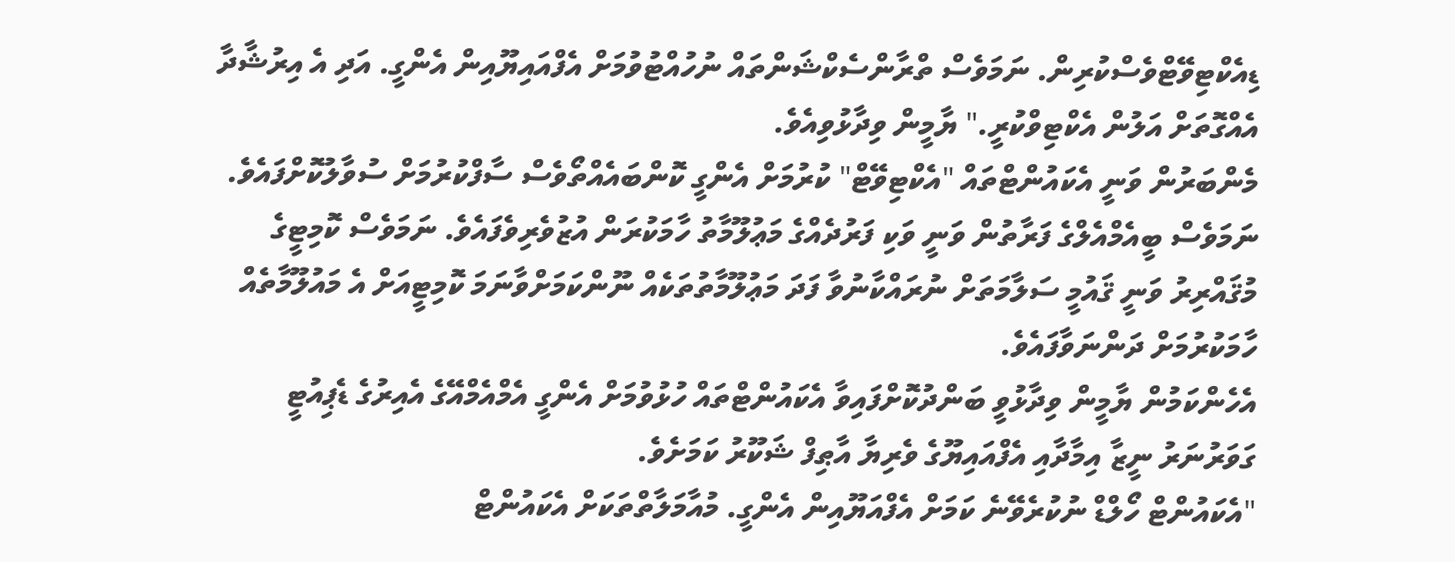ޑިއެކްޓިވޭޓްވެސްކުރިން. ނަމަވެސް ތްރާންސެކްޝަންތައް ނުހުއްޓުވުމަށް އެފްއައިޔޫއިން އެންގީ. އަދި އެ އިރުޝާދާ އެއްގޮތަށް އަލުން އެކްޓިވްކުރީ." ޔާމީން ވިދާޅުވިއެވެ.
މެންބަރުން ވަނީ އެކައުންޓްތައް "އެކްޓިވޭޓް" ކުރުމަށް އެންގީ ކޮންބައެއްތޯވެސް ސާފްކުރުމަށް ސުވާލުކޮށްފައެވެ. ނަމަވެސް ބީއެމްއެލްގެ ފަރާތުން ވަނީ ވަކި ފަރުދެއްގެ މަޢުލޫމާތު ހާމަކުރަން އުޒުވެރިވެފައެވެ. ނަމަވެސް ކޮމިޓީގެ މުޤައްރިރު ވަނީ ޤައުމީ ސަލާމަތަށް ނުރައްކާނުވާ ފަދަ މަޢުލޫމާތުތަކެއް ނޫންކަމަށްވާނަމަ ކޮމިޓީއަށް އެ މައުލޫމާތެއް ހާމަކުރުމަށް ދަންނަވާފައެވެ.
އެހެންކަމުން ޔާމީން ވިދާޅުވީ ބަންދުކޮށްފައިވާ އެކައުންޓްތައް ހުޅުވުމަށް އެންގީ އެމްއެމްއޭގެ އެއިރުގެ ޑެޕިއުޓީ ގަވަރުނަރު ނީޒާ އިމާދާއި އެފްއައިޔޫގެ ވެރިޔާ އާޠިފް ޝަކޫރު ކަމަށެވެ.
"އެކައުންޓް ހޯލްޑް ނުކުރެވޭނެ ކަމަށް އެފްއަޔޫއިން އެންގީ. މުއާމަލާތްތަކަށް އެކައުންޓް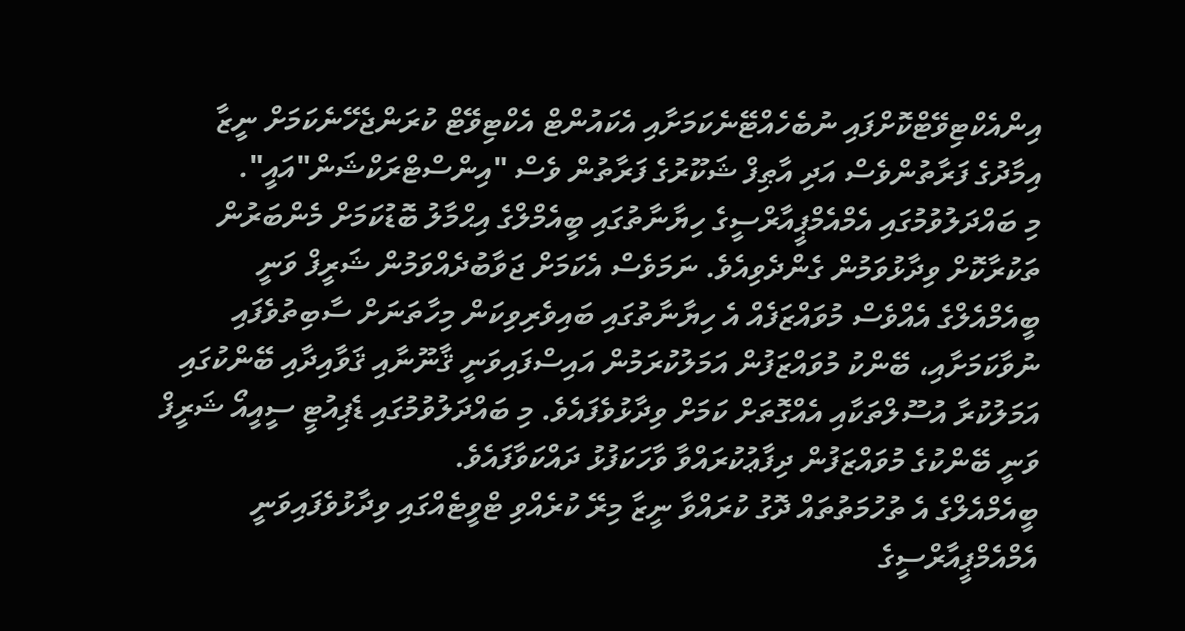އިންއެކްޓިވޭޓްކޮށްފައި ނުބެހެއްޓޭނެކަމަށާއި އެކައުންޓް އެކްޓިވޭޓް ކުރަންޖެހޭނެކަމަށް ނީޒާ އިމާދުގެ ފަރާތުންވެސް އަދި އާޠިފް ޝަކޫރުގެ ފަރާތުން ވެސް "އިންސްޓްރަކްޝަން"އައީ".
މި ބައްދަލުވުމުގައި އެމްއެމްޕީއާރްސީގެ ހިޔާނާތުގައި ބީއެމްލްގެ އިޙްމާލު ބޮޑުކަމަށް މެންބަރުން ތަކުރާކޮށް ވިދާޅުވަމުން ގެންދެވިއެވެ. ނަމަވެސް އެކަމަށް ޖަވާބުދެއްވަމުން ޝަރީފް ވަނީ ބީއެމްއެލްގެ އެއްވެސް މުވައްޒަފެއް އެ ހިޔާނާތުގައި ބައިވެރިވިކަން މިހާތަނަށް ސާބިތުވެފައި ނުވާކަމަށާއި، ބޭންކު މުވައްޒަފުން އަމަލުކުރަމުން އައިސްފައިވަނީ ޤާނޫނާއި ޤަވާއިދާއި ބޭންކުގައި އަމަލުކުރާ އުސޫލްތަކާއި އެއްގޮތަށް ކަމަށް ވިދާޅުވެފައެވެ. މި ބައްދަލުވުމުގައި ޑެޕިއުޓީ ސީއީއޯ ޝަރީފް ވަނީ ބޭންކުގެ މުވައްޒަފުން ދިފާޢުކުރައްވާ ވާހަކަފުޅު ދައްކަވާފައެވެ.
ބީއެމްއެލްގެ އެ ތުހުމަތުތައް ދޮގު ކުރައްވާ ނީޒާ މިރޭ ކުރެއްވި ޓްވީޓެއްގައި ވިދާޅުވެފައިވަނީ އެމްއެމްޕީއާރްސީގެ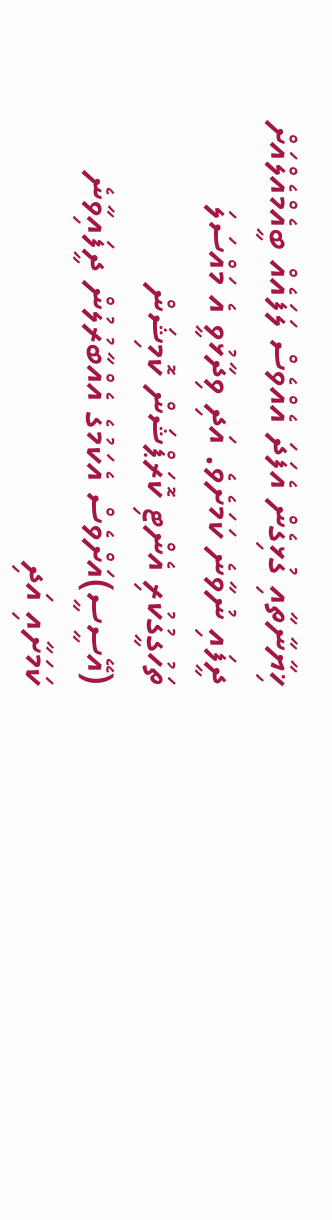ޚިޔާނާތާއި ގުޅިގެން އެފަދަ އެއްވެސް ލަފައެއް ބީއެމްއެލްއަށް ދީފައި ނުވާނެ ކަމަށެވެ. އަދި ވިދާޅުވީ އެ މައްސަލަ ތަހުގީގުކުރި އެންޓި ކޮރަޕްޝަން ކޮމިޝަން (އޭސީސީ)އަށްވެސް އެކަމުގެ އެއްބާރުލުން ދީފައިވާނެ ކަމަށާއި އަދި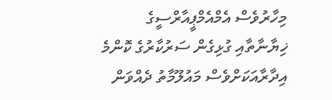މިހާރުވެސް އެމްއެމްޕީއާރްސީގެ ޚިޔާނާތާއި ގުޅިގެން ސަރުކާރުގެ ކޮންމެ އިދާރާއަކަށްވެސް މައުލޫމާތު ދެއްވަން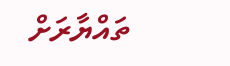ތައްޔާރަށް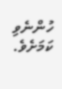ހުންނެވި ކަމަށެވެ.